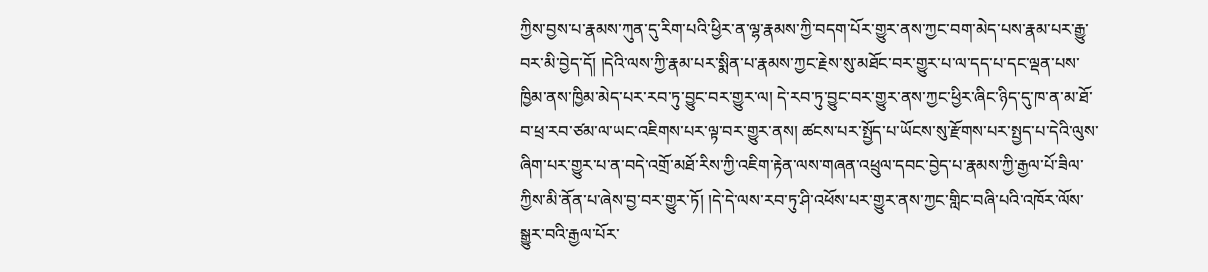ཀྱིས་བྱས་པ་རྣམས་ཀུན་དུ་རིག་པའི་ཕྱིར་ན་ལྷ་རྣམས་ཀྱི་བདག་པོར་གྱུར་ནས་ཀྱང་བག་མེད་པས་རྣམ་པར་རྒྱུ་བར་མི་བྱེད་དོ། །དེའི་ལས་ཀྱི་རྣམ་པར་སྨིན་པ་རྣམས་ཀྱང་རྗེས་སུ་མཐོང་བར་གྱུར་པ་ལ་དད་པ་དང་ལྡན་པས་ཁྱིམ་ནས་ཁྱིམ་མེད་པར་རབ་ཏུ་བྱུང་བར་གྱུར་ལ། དེ་རབ་ཏུ་བྱུང་བར་གྱུར་ནས་ཀྱང་ཕྱིར་ཞིང་ཉིད་དུ་ཁ་ན་མ་ཐོ་བ་ཕྲ་རབ་ཙམ་ལ་ཡང་འཇིགས་པར་ལྟ་བར་གྱུར་ནས། ཚངས་པར་སྤྱོད་པ་ཡོངས་སུ་རྫོགས་པར་སྤྱད་པ་དེའི་ལུས་ཞིག་པར་གྱུར་པ་ན་བདེ་འགྲོ་མཐོ་རིས་ཀྱི་འཇིག་རྟེན་ལས་གཞན་འཕྲུལ་དབང་བྱེད་པ་རྣམས་ཀྱི་རྒྱལ་པོ་ཟིལ་ཀྱིས་མི་ནོན་པ་ཞེས་བྱ་བར་གྱུར་ཏོ། །དེ་དེ་ལས་རབ་ཏུ་ཤི་འཕོས་པར་གྱུར་ནས་ཀྱང་གླིང་བཞི་པའི་འཁོར་ལོས་སྒྱུར་བའི་རྒྱལ་པོར་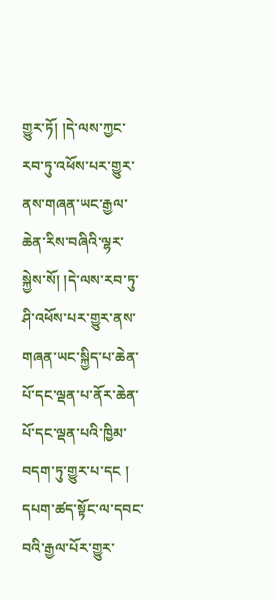གྱུར་ཏོ། །དེ་ལས་ཀྱང་རབ་ཏུ་འཕོས་པར་གྱུར་ནས་གཞན་ཡང་རྒྱལ་ཆེན་རིས་བཞིའི་ལྷར་སྐྱེས་སོ། །དེ་ལས་རབ་ཏུ་ཤི་འཕོས་པར་གྱུར་ནས་གཞན་ཡང་སྐྱིད་པ་ཆེན་པོ་དང་ལྡན་པ་ནོར་ཆེན་པོ་དང་ལྡན་པའི་ཁྱིམ་བདག་ཏུ་གྱུར་པ་དང ། དཔག་ཚད་སྟོང་ལ་དབང་བའི་རྒྱལ་པོར་གྱུར་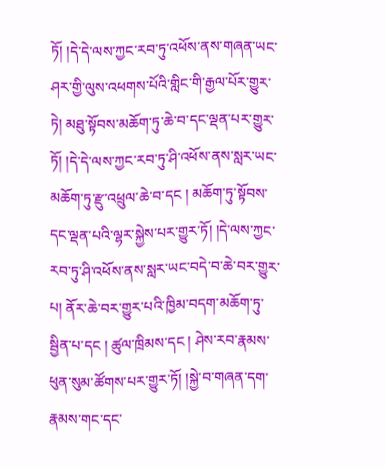ཏོ། །དེ་དེ་ལས་ཀྱང་རབ་ཏུ་འཕོས་ནས་གཞན་ཡང་ཤར་གྱི་ལུས་འཕགས་པོའི་གླིང་གི་རྒྱལ་པོར་གྱུར་ཏེ། མཐུ་སྟོབས་མཆོག་ཏུ་ཆེ་བ་དང་ལྡན་པར་གྱུར་ཏོ། །དེ་དེ་ལས་ཀྱང་རབ་ཏུ་ཤི་འཕོས་ནས་སླར་ཡང་མཆོག་ཏུ་རྫུ་འཕྲུལ་ཆེ་བ་དང ། མཆོག་ཏུ་སྟོབས་དང་ལྡན་པའི་ལྷར་སྐྱེས་པར་གྱུར་ཏོ། །དེ་ལས་ཀྱང་རབ་ཏུ་ཤི་འཕོས་ནས་སླར་ཡང་བདེ་བ་ཆེ་བར་གྱུར་པ། ནོར་ཆེ་བར་གྱུར་པའི་ཁྱིམ་བདག་མཆོག་ཏུ་སྦྱིན་པ་དང ། ཚུལ་ཁྲིམས་དང ། ཤེས་རབ་རྣམས་ཕུན་སུམ་ཚོགས་པར་གྱུར་ཏོ། །སྐྱེ་བ་གཞན་དག་རྣམས་གང་དང་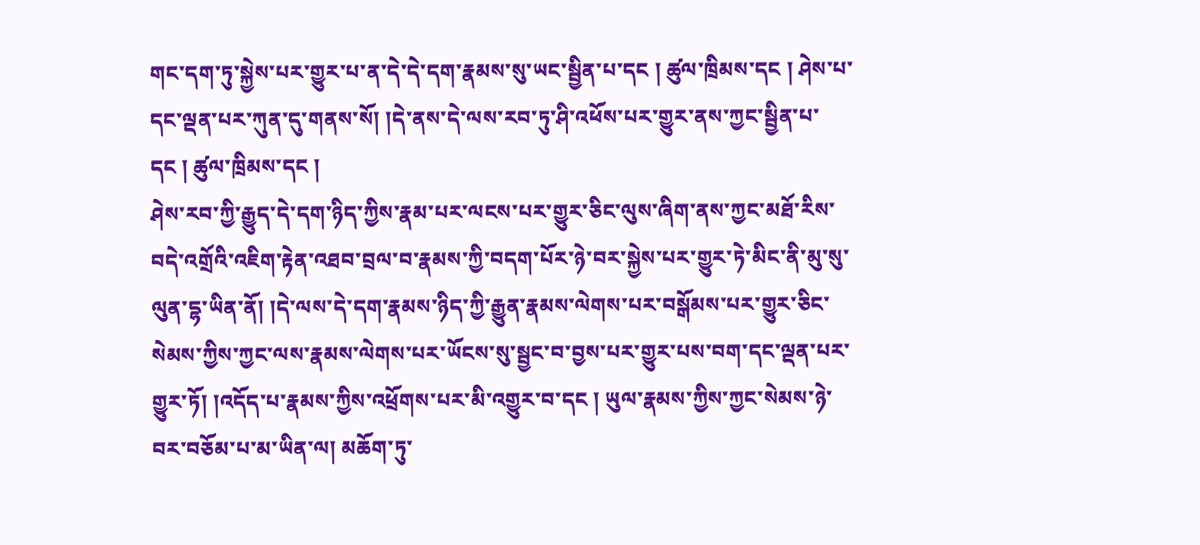གང་དག་ཏུ་སྐྱེས་པར་གྱུར་པ་ན་དེ་དེ་དག་རྣམས་སུ་ཡང་སྦྱིན་པ་དང ། ཚུལ་ཁྲིམས་དང ། ཤེས་པ་དང་ལྡན་པར་ཀུན་དུ་གནས་སོ། །དེ་ནས་དེ་ལས་རབ་ཏུ་ཤི་འཕོས་པར་གྱུར་ནས་ཀྱང་སྦྱིན་པ་དང ། ཚུལ་ཁྲིམས་དང །
ཤེས་རབ་ཀྱི་རྒྱུད་དེ་དག་ཉིད་ཀྱིས་རྣམ་པར་ལངས་པར་གྱུར་ཅིང་ལུས་ཞིག་ནས་ཀྱང་མཐོ་རིས་བདེ་འགྲོའི་འཇིག་རྟེན་འཐབ་བྲལ་བ་རྣམས་ཀྱི་བདག་པོར་ཉེ་བར་སྐྱེས་པར་གྱུར་ཏེ་མིང་ནི་མུ་སུ་ལུན་དྷ་ཡིན་ནོ། །དེ་ལས་དེ་དག་རྣམས་ཉིད་ཀྱི་རྒྱུན་རྣམས་ལེགས་པར་བསྒོམས་པར་གྱུར་ཅིང་སེམས་ཀྱིས་ཀྱང་ལས་རྣམས་ལེགས་པར་ཡོངས་སུ་སྦྱང་བ་བྱས་པར་གྱུར་པས་བག་དང་ལྡན་པར་གྱུར་ཏོ། །འདོད་པ་རྣམས་ཀྱིས་འཕྲོགས་པར་མི་འགྱུར་བ་དང ། ཡུལ་རྣམས་ཀྱིས་ཀྱང་སེམས་ཉེ་བར་བཅོམ་པ་མ་ཡིན་ལ། མཆོག་ཏུ་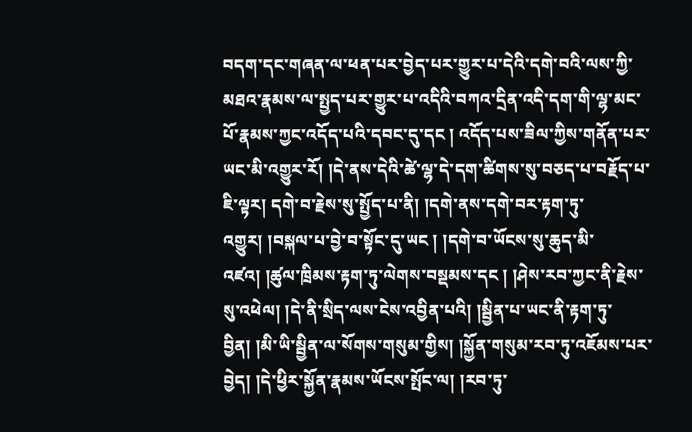བདག་དང་གཞན་ལ་ཕན་པར་བྱེད་པར་གྱུར་པ་དེའི་དགེ་བའི་ལས་ཀྱི་མཐའ་རྣམས་ལ་སྤྱད་པར་གྱུར་པ་འདིའི་བཀའ་དྲིན་འདི་དག་གི་ལྷ་མང་པོ་རྣམས་ཀྱང་འདོད་པའི་དབང་དུ་དང ། འདོད་པས་ཟིལ་ཀྱིས་གནོན་པར་ཡང་མི་འགྱུར་རོ། །དེ་ནས་དེའི་ཚེ་ལྷ་དེ་དག་ཚིགས་སུ་བཅད་པ་བརྗོད་པ་ཇི་ལྟར། དགེ་བ་རྗེས་སུ་སྤྱོད་པ་ནི། །དགེ་ནས་དགེ་བར་རྟག་ཏུ་འགྱུར། །བསྐལ་པ་བྱེ་བ་སྟོང་དུ་ཡང ། །དགེ་བ་ཡོངས་སུ་ཆུད་མི་འཛའ། །ཚུལ་ཁྲིམས་རྟག་ཏུ་ལེགས་བསྡམས་དང ། །ཤེས་རབ་ཀྱང་ནི་རྗེས་སུ་འཕེལ། །དེ་ནི་སྲིད་ལས་ངེས་འབྱིན་པའི། །སྦྱིན་པ་ཡང་ནི་རྟག་ཏུ་བྱིན། །མི་ཡི་སྦྱིན་ལ་སོགས་གསུམ་གྱིས། །སྐྱོན་གསུམ་རབ་ཏུ་འཇོམས་པར་བྱེད། །དེ་ཕྱིར་སྐྱོན་རྣམས་ཡོངས་སྤོང་ལ། །རབ་ཏུ་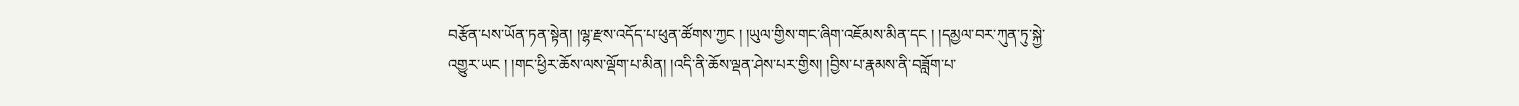བརྩོན་པས་ཡོན་ཏན་སྟེན། །ལྷ་རྫས་འདོད་པ་ཕུན་ཚོགས་ཀྱང ། །ཡུལ་གྱིས་གང་ཞིག་འཇོམས་མིན་དང ། །དམྱལ་བར་ཀུན་ཏུ་སྐྱེ་འགྱུར་ཡང ། །གང་ཕྱིར་ཆོས་ལས་ལྡོག་པ་མིན། །འདི་ནི་ཆོས་ལྡན་ཤེས་པར་གྱིས། །བྱིས་པ་རྣམས་ནི་བཟློག་པ་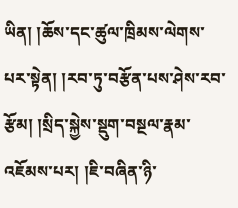ཡིན། །ཆོས་དང་ཚུལ་ཁྲིམས་ལེགས་པར་སྟེན། །རབ་ཏུ་བརྩོན་པས་ཤེས་རབ་རྩོམ། །སྲིད་སྐྱེས་སྡུག་བསྔལ་རྣམ་འཇོམས་པར། །ཇི་བཞིན་ཉི་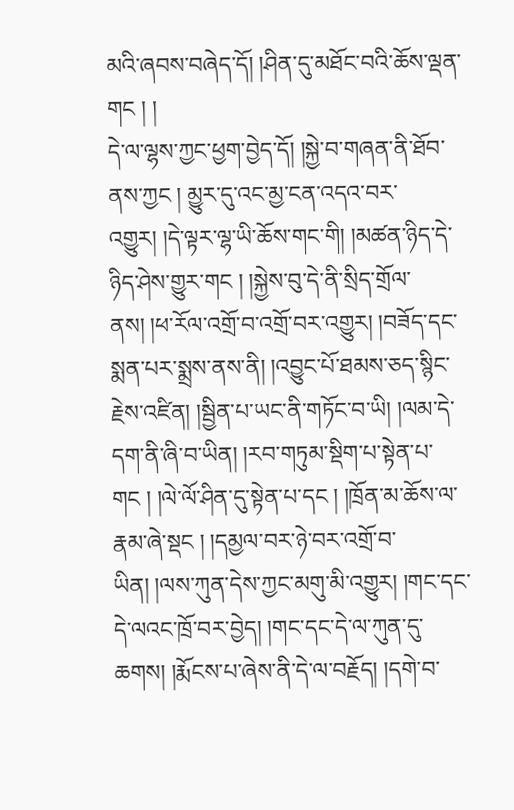མའི་ཞབས་བཞེད་དོ། །ཤིན་དུ་མཐོང་བའི་ཆོས་ལྡན་གང ། །
དེ་ལ་ལྷས་ཀྱང་ཕྱག་བྱེད་དོ། །སྐྱེ་བ་གཞན་ནི་ཐོབ་ནས་ཀྱང ། མྱུར་དུ་འང་མྱ་ངན་འདའ་བར་འགྱུར། །དེ་ལྟར་ལྷ་ཡི་ཆོས་གང་གི། །མཚན་ཉིད་དེ་ཉིད་ཤེས་གྱུར་གང ། །སྐྱེས་བུ་དེ་ནི་སྲིད་གྲོལ་ནས། །ཕ་རོལ་འགྲོ་བ་འགྲོ་བར་འགྱུར། །བཟོད་དང་སྨན་པར་སྨྲས་ནས་ནི། །འབྱུང་པོ་ཐམས་ཅད་སྙིང་རྗེས་འཛིན། །སྦྱིན་པ་ཡང་ནི་གཏོང་བ་ཡི། །ལམ་དེ་དག་ནི་ཞི་བ་ཡིན། །རབ་གཏུམ་སྡིག་པ་སྟེན་པ་གང ། །ལེ་ལོ་ཤིན་དུ་སྟེན་པ་དང ། །ཁྲོན་མ་ཆོས་ལ་རྣམ་ཞེ་སྡང ། །དམྱལ་བར་ཉེ་བར་འགྲོ་བ་ཡིན། །ལས་ཀུན་དེས་ཀྱང་མགུ་མི་འགྱུར། །གང་དང་དེ་ལའང་ཁྲོ་བར་བྱེད། །གང་དང་དེ་ལ་ཀུན་དུ་ཆགས། །རྨོངས་པ་ཞེས་ནི་དེ་ལ་བརྗོད། །དགེ་བ་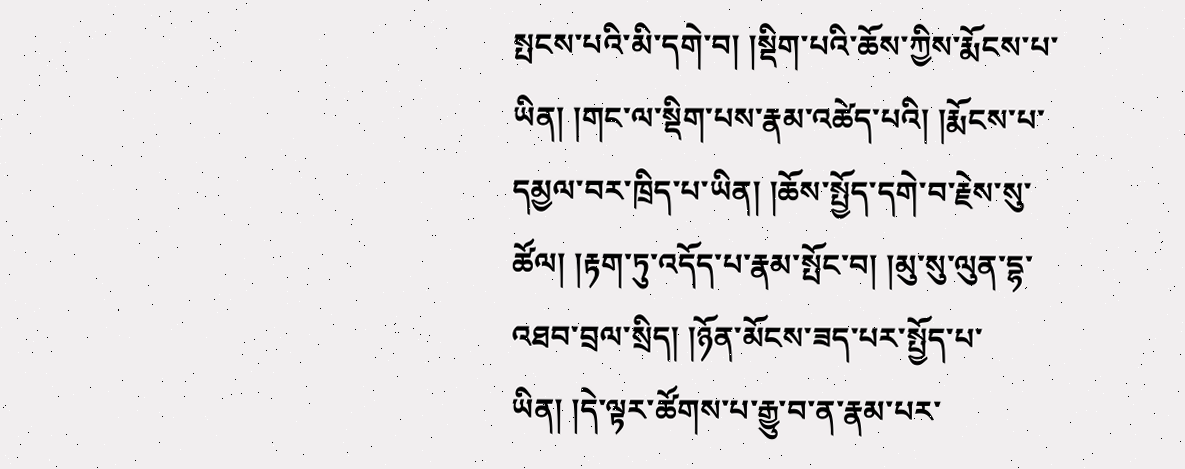སྤངས་པའི་མི་དགེ་བ། །སྡིག་པའི་ཆོས་ཀྱིས་རྨོངས་པ་ཡིན། །གང་ལ་སྡིག་པས་རྣམ་འཚེད་པའི། །རྨོངས་པ་དམྱལ་བར་ཁྲིད་པ་ཡིན། །ཆོས་སྤྱོད་དགེ་བ་རྗེས་སུ་ཚོལ། །རྟག་ཏུ་འདོད་པ་རྣམ་སྤོང་བ། །མུ་སུ་ལུན་དྷ་འཐབ་བྲལ་སྲིད། །ཉོན་མོངས་ཟད་པར་སྤྱོད་པ་ཡིན། །དེ་ལྟར་ཚོགས་པ་རྒྱུ་བ་ན་རྣམ་པར་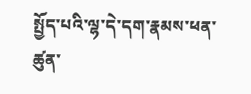སྤྱོད་པའི་ལྷ་དེ་དག་རྣམས་ཕན་ཚུན་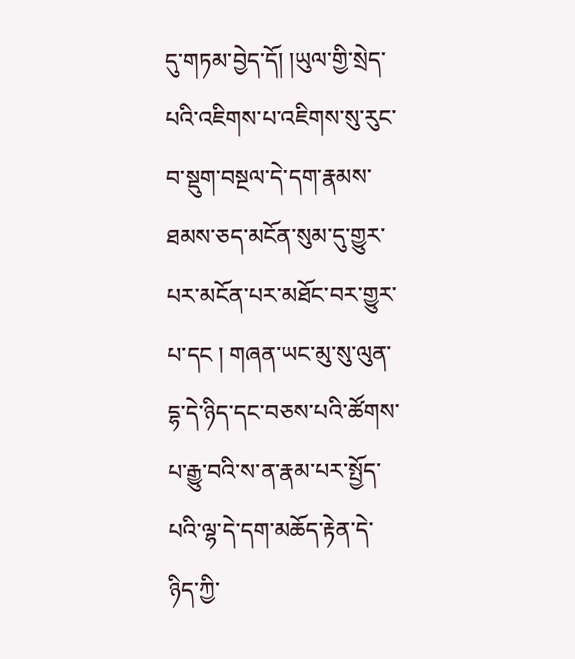དུ་གཏམ་བྱེད་དོ། །ཡུལ་གྱི་སྲེད་པའི་འཇིགས་པ་འཇིགས་སུ་རུང་བ་སྡུག་བསྔལ་དེ་དག་རྣམས་ཐམས་ཅད་མངོན་སུམ་དུ་གྱུར་པར་མངོན་པར་མཐོང་བར་གྱུར་པ་དང ། གཞན་ཡང་མུ་སུ་ལུན་དྷ་དེ་ཉིད་དང་བཅས་པའི་ཚོགས་པ་རྒྱུ་བའི་ས་ན་རྣམ་པར་སྤྱོད་པའི་ལྷ་དེ་དག་མཆོད་རྟེན་དེ་ཉིད་ཀྱི་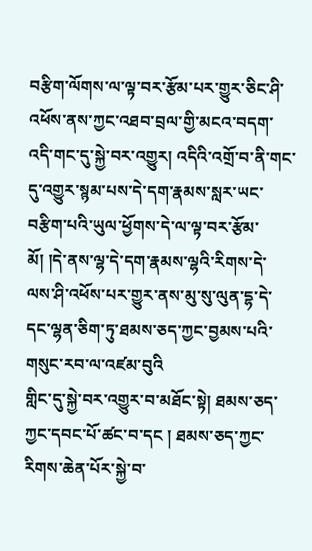བརྩིག་ལོགས་ལ་ལྟ་བར་རྩོམ་པར་གྱུར་ཅིང་ཤི་འཕོས་ནས་ཀྱང་འཐབ་བྲལ་གྱི་མངའ་བདག་འདི་གང་དུ་སྐྱེ་བར་འགྱུར། འདིའི་འགྲོ་བ་ནི་གང་དུ་འགྱུར་སྙམ་པས་དེ་དག་རྣམས་སླར་ཡང་བརྩིག་པའི་ཡུལ་ཕྱོགས་དེ་ལ་ལྟ་བར་རྩོམ་མོ། །དེ་ནས་ལྷ་དེ་དག་རྣམས་ལྷའི་རིགས་དེ་ལས་ཤི་འཕོས་པར་གྱུར་ནས་མུ་སུ་ལུན་དྷ་དེ་དང་ལྷན་ཅིག་ཏུ་ཐམས་ཅད་ཀྱང་བྱམས་པའི་གསུང་རབ་ལ་འཛམ་བུའི
གླིང་དུ་སྐྱེ་བར་འགྱུར་བ་མཐོང་སྟེ། ཐམས་ཅད་ཀྱང་དབང་པོ་ཚང་བ་དང ། ཐམས་ཅད་ཀྱང་རིགས་ཆེན་པོར་སྐྱེ་བ་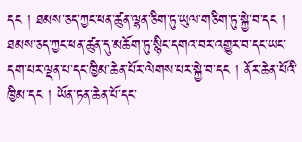དང ། ཐམས་ཅད་ཀྱང་ཕན་ཚུན་ལྷན་ཅིག་ཏུ་ཡུལ་གཅིག་ཏུ་སྐྱེ་བ་དང ། ཐམས་ཅད་ཀྱང་ཕན་ཚུན་དུ་མཆོག་ཏུ་སྙིང་དགའ་བར་འགྱུར་བ་དང་ཡང་དག་པར་ལྡན་པ་དང་ཁྱིམ་ཆེན་པོར་ལེགས་པར་སྐྱེ་བ་དང ། ནོར་ཆེན་པོའི་ཁྱིམ་དང ། ཡོན་ཏན་ཆེན་པོ་དང་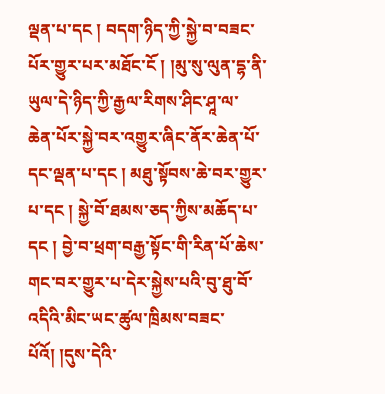ལྡན་པ་དང ། བདག་ཉིད་ཀྱི་སྐྱེ་བ་བཟང་པོར་གྱུར་པར་མཐོང་ངོ ། །མུ་སུ་ལུན་དྷ་ནི་ཡུལ་དེ་ཉིད་ཀྱི་རྒྱལ་རིགས་ཤིང་ཤཱ་ལ་ཆེན་པོར་སྐྱེ་བར་འགྱུར་ཞིང་ནོར་ཆེན་པོ་དང་ལྡན་པ་དང ། མཐུ་སྟོབས་ཆེ་བར་གྱུར་པ་དང ། སྐྱེ་བོ་ཐམས་ཅད་ཀྱིས་མཆོད་པ་དང ། བྱེ་བ་ཕྲག་བརྒྱ་སྟོང་གི་རིན་པོ་ཆེས་གང་བར་གྱུར་པ་དེར་སྐྱེས་པའི་བུ་ཐུ་བོ་འདིའི་མིང་ཡང་ཚུལ་ཁྲིམས་བཟང་པོའོ། །དུས་དེའི་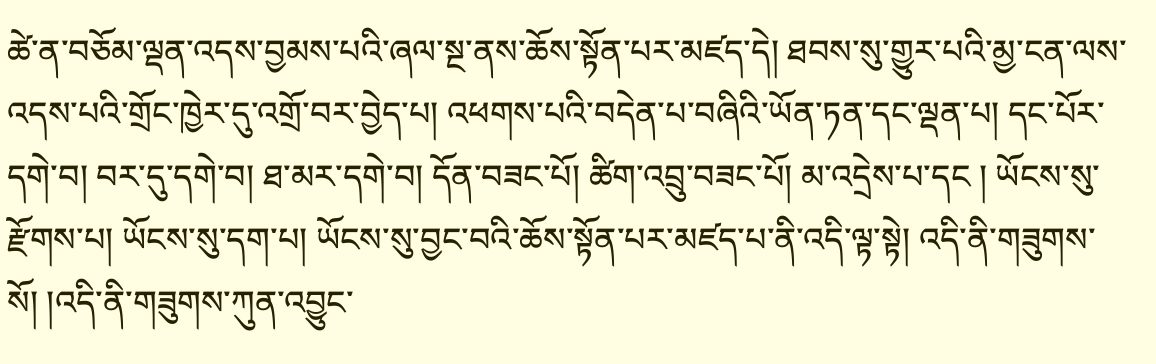ཚེ་ན་བཅོམ་ལྡན་འདས་བྱམས་པའི་ཞལ་སྔ་ནས་ཆོས་སྟོན་པར་མཛད་དེ། ཐབས་སུ་གྱུར་པའི་མྱ་ངན་ལས་འདས་པའི་གྲོང་ཁྱེར་དུ་འགྲོ་བར་བྱེད་པ། འཕགས་པའི་བདེན་པ་བཞིའི་ཡོན་ཏན་དང་ལྡན་པ། དང་པོར་དགེ་བ། བར་དུ་དགེ་བ། ཐ་མར་དགེ་བ། དོན་བཟང་པོ། ཚིག་འབྲུ་བཟང་པོ། མ་འདྲེས་པ་དང ། ཡོངས་སུ་རྫོགས་པ། ཡོངས་སུ་དག་པ། ཡོངས་སུ་བྱང་བའི་ཆོས་སྟོན་པར་མཛད་པ་ནི་འདི་ལྟ་སྟེ། འདི་ནི་གཟུགས་སོ། །འདི་ནི་གཟུགས་ཀུན་འབྱུང་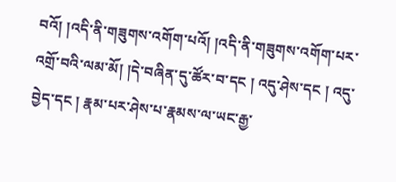བའོ། །འདི་ནི་གཟུགས་འགོག་པའོ། །འདི་ནི་གཟུགས་འགོག་པར་འགྲོ་བའི་ལམ་མོ། །དེ་བཞིན་དུ་ཚོར་བ་དང ། འདུ་ཤེས་དང ། འདུ་བྱེད་དང ། རྣམ་པར་ཤེས་པ་རྣམས་ལ་ཡང་རྒྱ་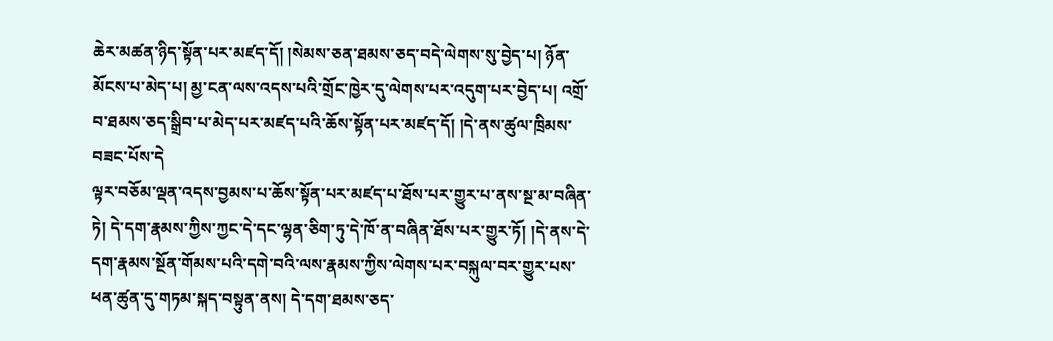ཆེར་མཚན་ཉིད་སྟོན་པར་མཛད་དོ། །སེམས་ཅན་ཐམས་ཅད་བདེ་ལེགས་སུ་བྱེད་པ། ཉོན་མོངས་པ་མེད་པ། མྱ་ངན་ལས་འདས་པའི་གྲོང་ཁྱེར་དུ་ལེགས་པར་འདུག་པར་བྱེད་པ། འགྲོ་བ་ཐམས་ཅད་སྒྲིབ་པ་མེད་པར་མཛད་པའི་ཆོས་སྟོན་པར་མཛད་དོ། །དེ་ནས་ཚུལ་ཁྲིམས་བཟང་པོས་དེ
ལྟར་བཅོམ་ལྡན་འདས་བྱམས་པ་ཆོས་སྟོན་པར་མཛད་པ་ཐོས་པར་གྱུར་པ་ནས་སྔ་མ་བཞིན་ཏེ། དེ་དག་རྣམས་ཀྱིས་ཀྱང་དེ་དང་ལྷན་ཅིག་ཏུ་དེ་ཁོ་ན་བཞིན་ཐོས་པར་གྱུར་ཏོ། །དེ་ནས་དེ་དག་རྣམས་སྔོན་གོམས་པའི་དགེ་བའི་ལས་རྣམས་ཀྱིས་ལེགས་པར་བསྐུལ་བར་གྱུར་པས་ཕན་ཚུན་དུ་གཏམ་སྐད་བསྟུན་ནས། དེ་དག་ཐམས་ཅད་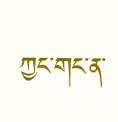ཀྱང་གང་ན་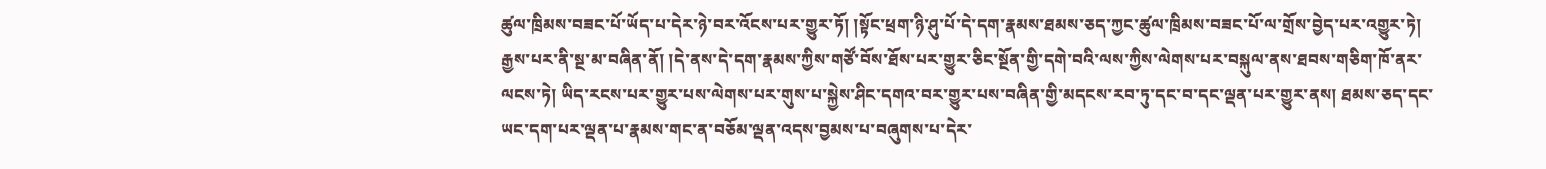ཚུལ་ཁྲིམས་བཟང་པོ་ཡོད་པ་དེར་ཉེ་བར་འོངས་པར་གྱུར་ཏོ། །སྟོང་ཕྲག་ཉི་ཤུ་པོ་དེ་དག་རྣམས་ཐམས་ཅད་ཀྱང་ཚུལ་ཁྲིམས་བཟང་པོ་ལ་གྲོས་བྱེད་པར་འགྱུར་ཏེ། རྒྱས་པར་ནི་སྔ་མ་བཞིན་ནོ། །དེ་ནས་དེ་དག་རྣམས་ཀྱིས་གཙོ་བོས་ཐོས་པར་གྱུར་ཅིང་སྔོན་གྱི་དགེ་བའི་ལས་ཀྱིས་ལེགས་པར་བསྐུལ་ནས་ཐབས་གཅིག་ཁོ་ནར་ལངས་ཏེ། ཡིད་རངས་པར་གྱུར་པས་ལེགས་པར་གུས་པ་སྐྱེས་ཤིང་དགའ་བར་གྱུར་པས་བཞིན་གྱི་མདངས་རབ་ཏུ་དང་བ་དང་ལྡན་པར་གྱུར་ནས། ཐམས་ཅད་དང་ཡང་དག་པར་ལྡན་པ་རྣམས་གང་ན་བཅོམ་ལྡན་འདས་བྱམས་པ་བཞུགས་པ་དེར་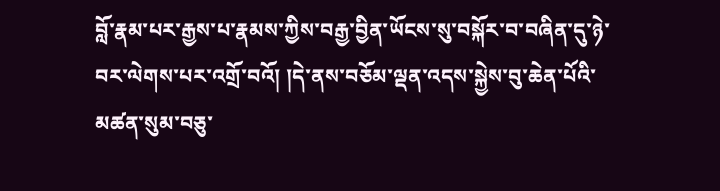བློ་རྣམ་པར་རྒྱས་པ་རྣམས་ཀྱིས་བརྒྱ་བྱིན་ཡོངས་སུ་བསྐོར་བ་བཞིན་དུ་ཉེ་བར་ལེགས་པར་འགྲོ་བའོ། །དེ་ནས་བཅོམ་ལྡན་འདས་སྐྱེས་བུ་ཆེན་པོའི་མཚན་སུམ་བཅུ་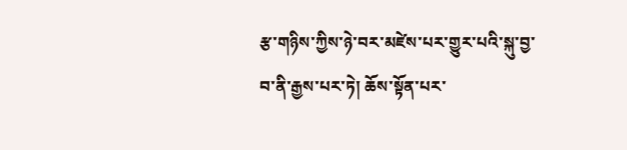རྩ་གཉིས་ཀྱིས་ཉེ་བར་མཛེས་པར་གྱུར་པའི་སྐུ་བྱ་བ་ནི་རྒྱས་པར་ཏེ། ཆོས་སྟོན་པར་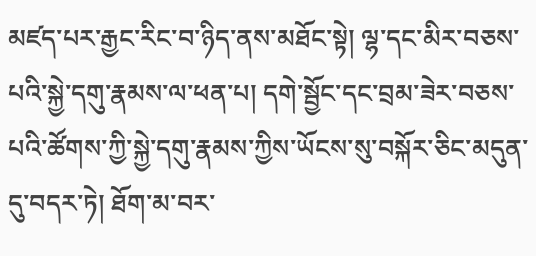མཛད་པར་རྒྱང་རིང་བ་ཉིད་ནས་མཐོང་སྟེ། ལྷ་དང་མིར་བཅས་པའི་སྐྱེ་དགུ་རྣམས་ལ་ཕན་པ། དགེ་སྦྱོང་དང་བྲམ་ཟེར་བཅས་པའི་ཚོགས་ཀྱི་སྐྱེ་དགུ་རྣམས་ཀྱིས་ཡོངས་སུ་བསྐོར་ཅིང་མདུན་དུ་བདར་ཏེ། ཐོག་མ་བར་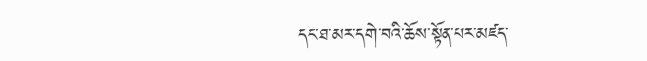དང་ཐ་མར་དགེ་བའི་ཆོས་སྟོན་པར་མཛད་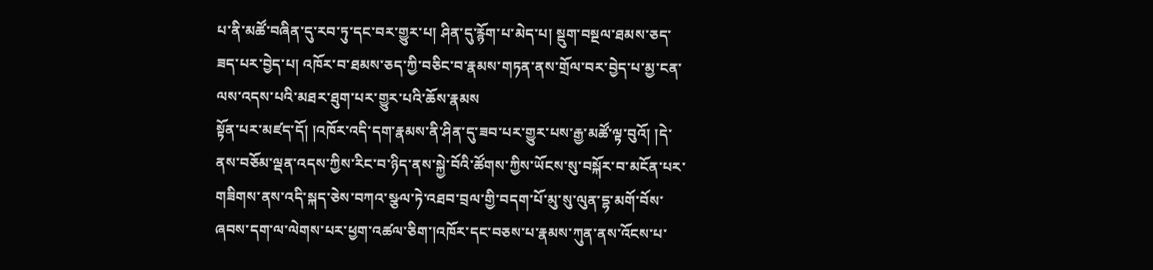པ་ནི་མཚོ་བཞིན་དུ་རབ་ཏུ་དང་བར་གྱུར་པ། ཤིན་དུ་རྙོག་པ་མེད་པ། སྡུག་བསྔལ་ཐམས་ཅད་ཟད་པར་བྱེད་པ། འཁོར་བ་ཐམས་ཅད་ཀྱི་བཅིང་བ་རྣམས་གཏན་ནས་གྲོལ་བར་བྱེད་པ་མྱ་ངན་ལས་འདས་པའི་མཐར་ཐུག་པར་གྱུར་པའི་ཆོས་རྣམས
སྟོན་པར་མཛད་དོ། །འཁོར་འདི་དག་རྣམས་ནི་ཤིན་དུ་ཟབ་པར་གྱུར་པས་རྒྱ་མཚོ་ལྟ་བུའོ། །དེ་ནས་བཅོམ་ལྡན་འདས་ཀྱིས་རིང་བ་ཉིད་ནས་སྐྱེ་བོའི་ཚོགས་ཀྱིས་ཡོངས་སུ་བསྐོར་བ་མངོན་པར་གཟིགས་ནས་འདི་སྐད་ཅེས་བཀའ་སྩལ་ཏེ་འཐབ་བྲལ་གྱི་བདག་པོ་མུ་སུ་ལུན་དྷ་མགོ་བོས་ཞབས་དག་ལ་ལེགས་པར་ཕྱག་འཚལ་ཅིག་།འཁོར་དང་བཅས་པ་རྣམས་ཀུན་ནས་འོངས་པ་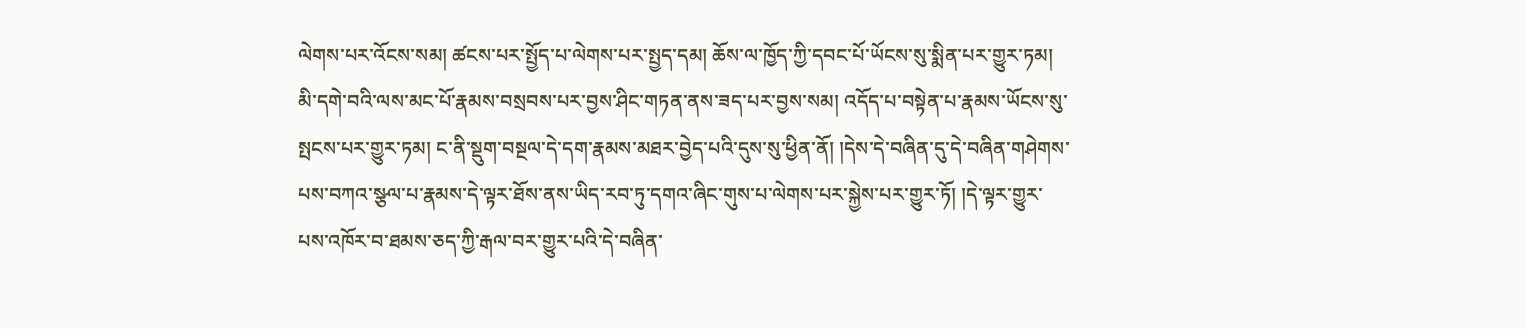ལེགས་པར་འོངས་སམ། ཚངས་པར་སྤྱོད་པ་ལེགས་པར་སྤྱད་དམ། ཆོས་ལ་ཁྱོད་ཀྱི་དབང་པོ་ཡོངས་སུ་སྨིན་པར་གྱུར་ཏམ། མི་དགེ་བའི་ལས་མང་པོ་རྣམས་བསྲབས་པར་བྱས་ཤིང་གཏན་ནས་ཟད་པར་བྱས་སམ། འདོད་པ་བསྟེན་པ་རྣམས་ཡོངས་སུ་སྤངས་པར་གྱུར་ཏམ། ང་ནི་སྡུག་བསྔལ་དེ་དག་རྣམས་མཐར་བྱེད་པའི་དུས་སུ་ཕྱིན་ནོ། །དེས་དེ་བཞིན་དུ་དེ་བཞིན་གཤེགས་པས་བཀའ་སྩལ་པ་རྣམས་དེ་ལྟར་ཐོས་ནས་ཡིད་རབ་ཏུ་དགའ་ཞིང་གུས་པ་ལེགས་པར་སྐྱེས་པར་གྱུར་ཏོ། །དེ་ལྟར་གྱུར་པས་འཁོར་བ་ཐམས་ཅད་ཀྱི་རྒལ་བར་གྱུར་པའི་དེ་བཞིན་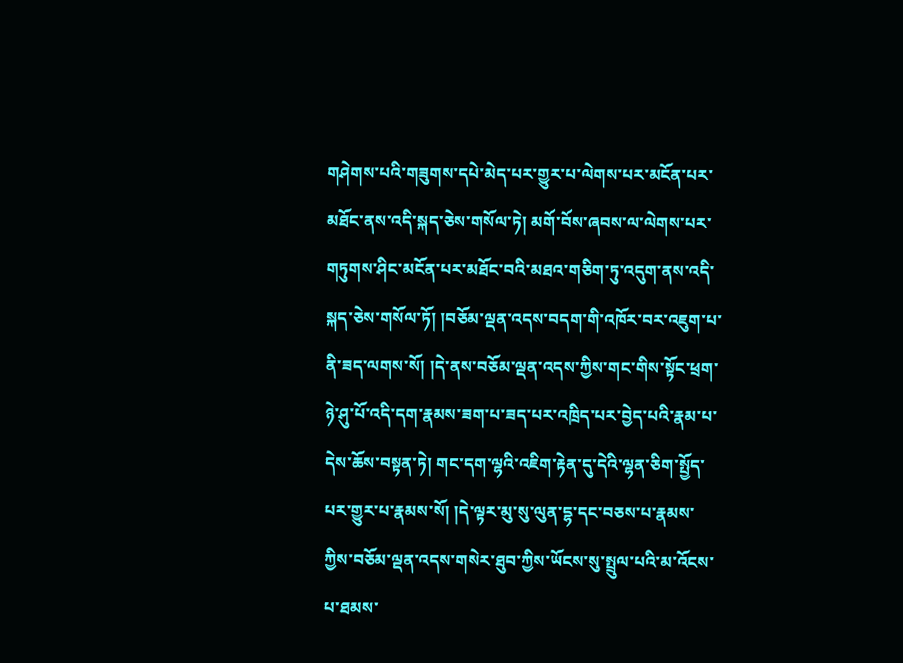གཤེགས་པའི་གཟུགས་དཔེ་མེད་པར་གྱུར་པ་ལེགས་པར་མངོན་པར་མཐོང་ནས་འདི་སྐད་ཅེས་གསོལ་ཏེ། མགོ་བོས་ཞབས་ལ་ལེགས་པར་གཏུགས་ཤིང་མངོན་པར་མཐོང་བའི་མཐའ་གཅིག་ཏུ་འདུག་ནས་འདི་སྐད་ཅེས་གསོལ་ཏོ། །བཅོམ་ལྡན་འདས་བདག་གི་འཁོར་བར་འཇུག་པ་ནི་ཟད་ལགས་སོ། །དེ་ནས་བཅོམ་ལྡན་འདས་ཀྱིས་གང་གིས་སྟོང་ཕྲག་ཉེ་ཤུ་པོ་འདི་དག་རྣམས་ཟག་པ་ཟད་པར་འཁྲིད་པར་བྱེད་པའི་རྣམ་པ་དེས་ཆོས་བསྟན་ཏེ། གང་དག་ལྷའི་འཇིག་རྟེན་དུ་དེའི་ལྷན་ཅིག་སྤྱོད་པར་གྱུར་པ་རྣམས་སོ། །དེ་ལྟར་མུ་སུ་ལུན་དྷ་དང་བཅས་པ་རྣམས་ཀྱིས་བཅོམ་ལྡན་འདས་གསེར་ཐུབ་ཀྱིས་ཡོངས་སུ་སྤྲུལ་པའི་མ་འོངས་པ་ཐམས་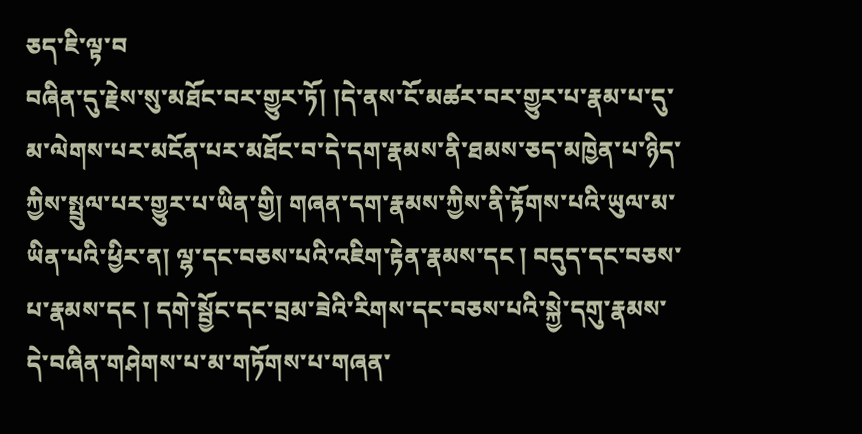ཅད་ཇི་ལྟ་བ
བཞིན་དུ་རྗེས་སུ་མཐོང་བར་གྱུར་ཏོ། །དེ་ནས་ངོ་མཚར་བར་གྱུར་པ་རྣམ་པ་དུ་མ་ལེགས་པར་མངོན་པར་མཐོང་བ་དེ་དག་རྣམས་ནི་ཐམས་ཅད་མཁྱེན་པ་ཉིད་ཀྱིས་སྤྲུལ་པར་གྱུར་པ་ཡིན་གྱི། གཞན་དག་རྣམས་ཀྱིས་ནི་རྟོགས་པའི་ཡུལ་མ་ཡིན་པའི་ཕྱིར་ན། ལྷ་དང་བཅས་པའི་འཇིག་རྟེན་རྣམས་དང ། བདུད་དང་བཅས་པ་རྣམས་དང ། དགེ་སྦྱོང་དང་བྲམ་ཟེའི་རིགས་དང་བཅས་པའི་སྐྱེ་དགུ་རྣམས་དེ་བཞིན་གཤེགས་པ་མ་གཏོགས་པ་གཞན་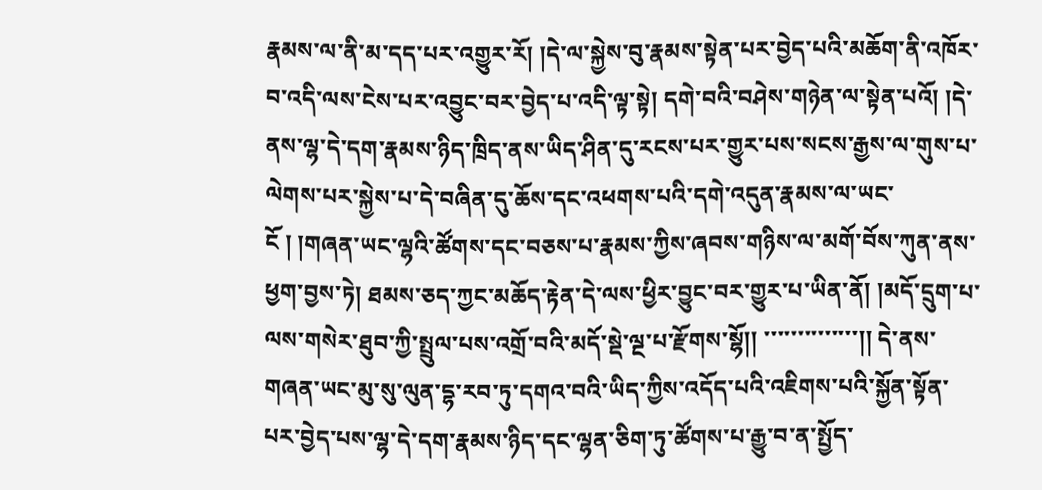རྣམས་ལ་ནི་མ་དད་པར་འགྱུར་རོ། །དེ་ལ་སྐྱེས་བུ་རྣམས་སྟེན་པར་བྱེད་པའི་མཆོག་ནི་འཁོར་བ་འདི་ལས་ངེས་པར་འབྱུང་བར་བྱེད་པ་འདི་ལྟ་སྟེ། དགེ་བའི་བཤེས་གཉེན་ལ་སྟེན་པའོ། །དེ་ནས་ལྷ་དེ་དག་རྣམས་ཉིད་ཁྲིད་ནས་ཡིད་ཤིན་དུ་རངས་པར་གྱུར་པས་སངས་རྒྱས་ལ་གུས་པ་ལེགས་པར་སྐྱེས་པ་དེ་བཞིན་དུ་ཆོས་དང་འཕགས་པའི་དགེ་འདུན་རྣམས་ལ་ཡང་ངོ ། །གཞན་ཡང་ལྷའི་ཚོགས་དང་བཅས་པ་རྣམས་ཀྱིས་ཞབས་གཉིས་ལ་མགོ་བོས་ཀུན་ནས་ཕྱག་བྱས་ཏེ། ཐམས་ཅད་ཀྱང་མཆོད་རྟེན་དེ་ལས་ཕྱིར་བྱུང་བར་གྱུར་པ་ཡིན་ནོ། །མདོ་དྲུག་པ་ལས་གསེར་ཐུབ་ཀྱི་སྤྲུལ་པས་འགྲོ་བའི་མདོ་སྡེ་ལྔ་པ་རྫོགས་སྷོ།། ་་་་་་་་་་་་་་།། དེ་ནས་གཞན་ཡང་མུ་སུ་ལུན་དྷ་རབ་ཏུ་དགའ་བའི་ཡིད་ཀྱིས་འདོད་པའི་འཇིགས་པའི་སྐྱོན་སྟོན་པར་བྱེད་པས་ལྷ་དེ་དག་རྣམས་ཉིད་དང་ལྷན་ཅིག་ཏུ་ཚོགས་པ་རྒྱུ་བ་ན་སྤྱོད་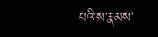པའི་ས་རྣམས་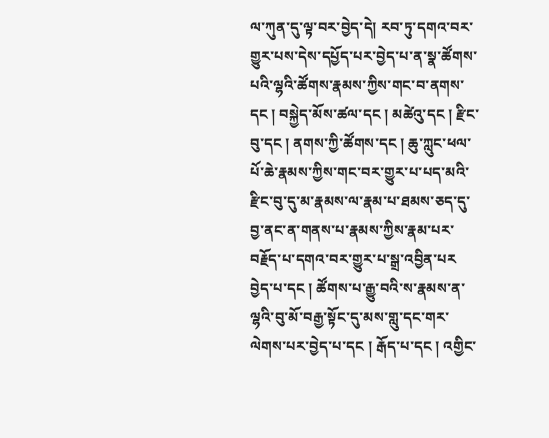ལ་ཀུན་དུ་ལྟ་བར་བྱེད་དེ། རབ་ཏུ་དགའ་བར་གྱུར་པས་དེས་དཔྱོད་པར་བྱེད་པ་ན་སྣ་ཚོགས་པའི་ལྷའི་ཚོགས་རྣམས་ཀྱིས་གང་བ་ནགས་དང ། བསྐྱེད་མོས་ཚལ་དང ། མཚེའུ་དང ། རྫིང་བུ་དང ། ནགས་ཀྱི་ཚོགས་དང ། ཆུ་ཀླུང་ཕལ་པོ་ཆེ་རྣམས་ཀྱིས་གང་བར་གྱུར་པ་པད་མའི་རྫིང་བུ་དུ་མ་རྣམས་ལ་རྣམ་པ་ཐམས་ཅད་དུ་བྱ་ནང་ན་གནས་པ་རྣམས་ཀྱིས་རྣམ་པར་བརྗོད་པ་དགའ་བར་གྱུར་པ་སྒྲ་འབྱིན་པར
བྱེད་པ་དང ། ཚོགས་པ་རྒྱུ་བའི་ས་རྣམས་ན་ལྷའི་བུ་མོ་བརྒྱ་སྟོང་དུ་མས་གླུ་དང་གར་ལེགས་པར་བྱེད་པ་དང ། རྒོད་པ་དང ། འགྱིང་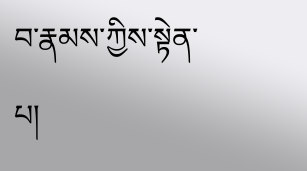བ་རྣམས་ཀྱིས་སྟེན་པ།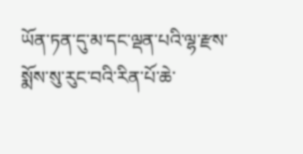ཡོན་ཏན་དུ་མ་དང་ལྡན་པའི་ལྷ་རྫས་སྨོས་སུ་རུང་བའི་རིན་པོ་ཆེ་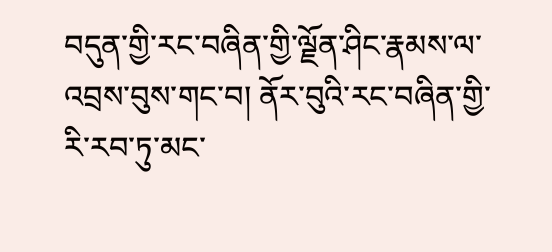བདུན་གྱི་རང་བཞིན་གྱི་ལྗོན་ཤིང་རྣམས་ལ་འབྲས་བུས་གང་བ། ནོར་བུའི་རང་བཞིན་གྱི་རི་རབ་ཏུ་མང་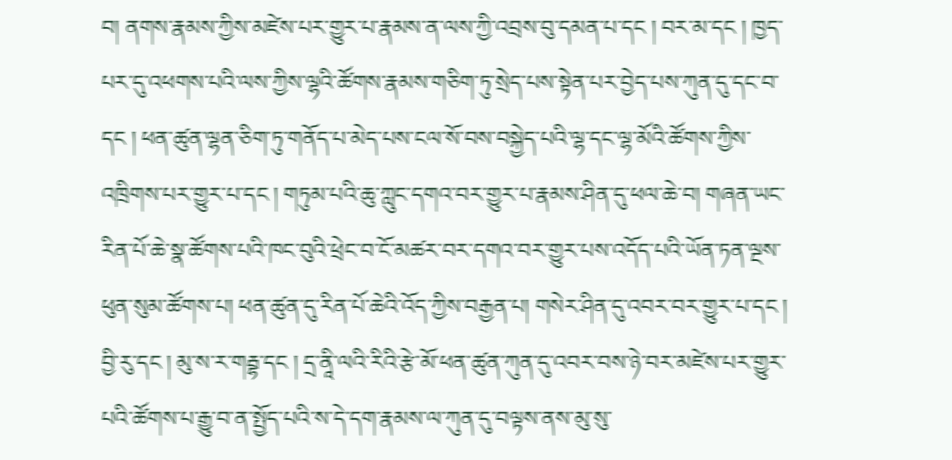བ། ནགས་རྣམས་ཀྱིས་མཛེས་པར་གྱུར་པ་རྣམས་ན་ལས་ཀྱི་འབྲས་བུ་དམན་པ་དང ། བར་མ་དང ། ཁྱད་པར་དུ་འཕགས་པའི་ལས་ཀྱིས་ལྷའི་ཚོགས་རྣམས་གཅིག་ཏུ་སྲེད་པས་སྟེན་པར་བྱེད་པས་ཀུན་དུ་དང་བ་དང ། ཕན་ཚུན་ལྷན་ཅིག་ཏུ་གནོད་པ་མེད་པས་ངལ་སོ་བས་བསྐྱེད་པའི་ལྷ་དང་ལྷ་མོའི་ཚོགས་ཀྱིས་འཁྲིགས་པར་གྱུར་པ་དང ། གཏུམ་པའི་ཆུ་ཀླུང་དགའ་བར་གྱུར་པ་རྣམས་ཤིན་དུ་ཕལ་ཆེ་བ། གཞན་ཡང་རིན་པོ་ཆེ་སྣ་ཚོགས་པའི་ཁང་བུའི་ཕྲེང་བ་ངོ་མཚར་བར་དགའ་བར་གྱུར་པས་འདོད་པའི་ཡོན་ཏན་ལྔས་ཕུན་སུམ་ཚོགས་པ། ཕན་ཚུན་དུ་རིན་པོ་ཆེའི་འོད་ཀྱིས་བརྒྱན་པ། གསེར་ཤིན་དུ་འབར་བར་གྱུར་པ་དང ། བྱི་རུ་དང ། མུ་ས་ར་གརྦྷ་དང ། དྲ་ནཱི་ལའི་རིའི་རྩེ་མོ་ཕན་ཚུན་ཀུན་དུ་འབར་བས་ཉེ་བར་མཛེས་པར་གྱུར་པའི་ཚོགས་པ་རྒྱུ་བ་ན་སྤྱོད་པའི་ས་དེ་དག་རྣམས་ལ་ཀུན་དུ་བལྟས་ནས་མུ་སུ་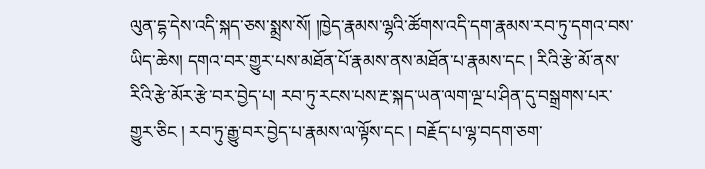ལུན་དྷ་དེས་འདི་སྐད་ཅས་སྨྲས་སོ། །ཁྱེད་རྣམས་ལྷའི་ཚོགས་འདི་དག་རྣམས་རབ་ཏུ་དགའ་བས་ཡིད་ཆེས། དགའ་བར་གྱུར་པས་མཐོན་པོ་རྣམས་ནས་མཐོན་པ་རྣམས་དང ། རིའི་རྩེ་མོ་ནས་རིའི་རྩེ་མོར་རྩེ་བར་བྱེད་པ། རབ་ཏུ་རངས་པས་རྔ་སྐད་ཡན་ལག་ལྔ་པ་ཤིན་དུ་བསྒྲགས་པར་གྱུར་ཅིང ། རབ་ཏུ་རྒྱུ་བར་བྱེད་པ་རྣམས་ལ་ལྟོས་དང ། བརྗོད་པ་ལྷ་བདག་ཅག་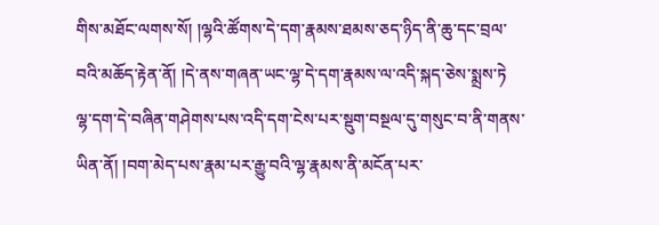གིས་མཐོང་ལགས་སོ། །ལྷའི་ཚོགས་དེ་དག་རྣམས་ཐམས་ཅད་ཉིད་ནི་ཆུ་དང་བྲལ་བའི་མཆོད་རྟེན་ནོ། །དེ་ནས་གཞན་ཡང་ལྷ་དེ་དག་རྣམས་ལ་འདི་སྐད་ཅེས་སྨྲས་ཏེ
ལྷ་དག་དེ་བཞིན་གཤེགས་པས་འདི་དག་ངེས་པར་སྡུག་བསྔལ་དུ་གསུང་བ་ནི་གནས་ཡིན་ནོ། །བག་མེད་པས་རྣམ་པར་རྒྱུ་བའི་ལྷ་རྣམས་ནི་མངོན་པར་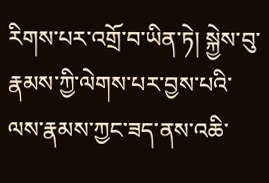རིགས་པར་འགྲོ་བ་ཡིན་ཏེ། སྐྱེས་བུ་རྣམས་ཀྱི་ལེགས་པར་བྱས་པའི་ལས་རྣམས་ཀྱང་ཟད་ནས་འཆི་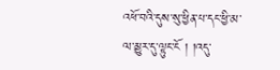འཕོ་བའི་དུས་སུ་ཕྱིན་པ་དང་ཕྱི་མ་ལ་མྱུར་དུ་ལྟུང་ངོ ། །འདུ་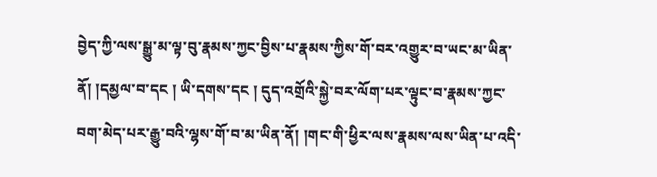བྱེད་ཀྱི་ལས་སྒྱུ་མ་ལྟ་བུ་རྣམས་ཀྱང་བྱིས་པ་རྣམས་ཀྱིས་གོ་བར་འགྱུར་བ་ཡང་མ་ཡིན་ནོ། །དམྱལ་བ་དང ། ཡི་དགས་དང ། དུད་འགྲོའི་སྐྱེ་བར་ལོག་པར་ལྟུང་བ་རྣམས་ཀྱང་བག་མེད་པར་རྒྱུ་བའི་ལྷས་གོ་བ་མ་ཡིན་ནོ། །གང་གི་ཕྱིར་ལས་རྣམས་ལས་ཡིན་པ་འདི་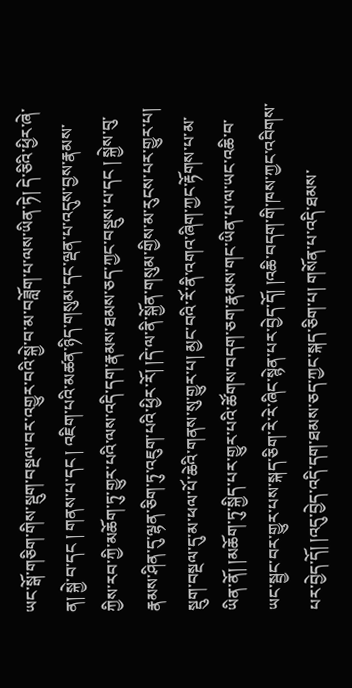ཡང་སྒོ་གཅིག་གིས་སྡུག་བསྔལ་བར་འགྱུར་བའི་སྐྱེ་བ་མ་བཟློག་པ་ལས་ཡིན་ཏེ། དེ་ཅིའི་ཕྱིར་ཞེ་ན། སྐྱེ་བ་དང ། གནས་པ་དང ། འཇིག་པའི་མཚན་ཉིད་གསུམ་དང་ལྡན་པ་འདུས་བྱས་རྣམས་ཀྱིས་རབ་ཀྱི་མཆོག་ཏུ་གྱུར་པའི་ལས་འདི་དག་རྣམས་ཐམས་ཅད་ཀྱང་བསྡུས་པ་དང ། སྐྱེས་བུ་རྣམས་ཤིན་དུ་ལྷན་ཅིག་ཏུ་འཇུག་པའི་ཕྱིར་རོ། །དེ་ལ་ནི་སྐྱོན་གསུམ་གྱིས་མ་རུངས་པར་གྱུར་པ། སྡུག་བསྔལ་དུ་མ་ཕལ་པོ་ཆེའི་གནས་སུ་གྱུར་པ། མྱང་བའི་རོ་ནི་འགའ་ཞིག་ཀྱང་རྟོགས་པ་མ་ཡིན་ནོ། །མཆོག་ཏུ་སྐྱིད་པར་གྱུར་པའི་ཚོགས་བདག་ཅག་རྣམས་གང་ཡིན་པ་ལ་ཡང་འཆི་བ་ཡང་སྦྱང་བར་གྱུར་པས་སྐད་ཅིག་རེ་རེ་ཞིང་སྙེན་པར་བྱེད་དོ། །འཆི་བདག་གི་ཁས་ཀྱང་འབིགས་པར་བྱེད་དོ། །འདུ་བྱེད་འདི་དག་ཐམས་ཅད་ཀྱང་སྐད་ཅིག་པ། གསོན་པ་འདི་ཐམས་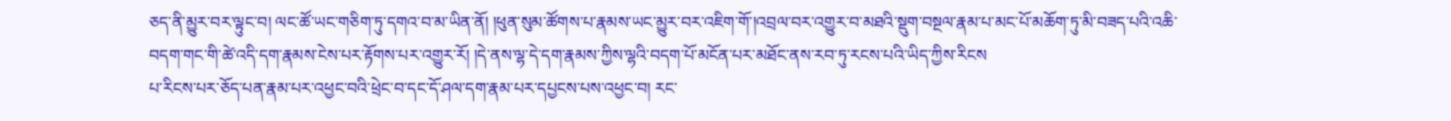ཅད་ནི་མྱུར་བར་ལྟུང་བ། ལང་ཚོ་ཡང་གཅིག་ཏུ་དགའ་བ་མ་ཡིན་ནོ། །ཕུན་སུམ་ཚོགས་པ་རྣམས་ཡང་མྱུར་བར་འཇིག་གོ་།འབྲལ་བར་འགྱུར་བ་མཐའི་སྡུག་བསྔལ་རྣམ་པ་མང་པོ་མཆོག་ཏུ་མི་བཟད་པའི་འཆི་བདག་གང་གི་ཚེ་འདི་དག་རྣམས་ངེས་པར་རྟོགས་པར་འགྱུར་རོ། །དེ་ནས་ལྷ་དེ་དག་རྣམས་ཀྱིས་ལྷའི་བདག་པོ་མངོན་པར་མཐོང་ནས་རབ་ཏུ་རངས་པའི་ཡིད་ཀྱིས་རིངས
པ་རིངས་པར་ཅོད་པན་རྣམ་པར་འཕྱང་བའི་ཕྲེང་བ་དང་དོ་ཤལ་དག་རྣམ་པར་དཔྱངས་པས་འཕྱང་བ། རང་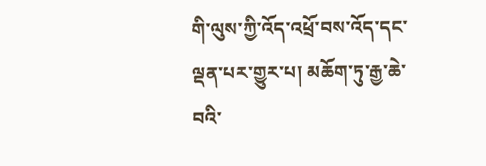གི་ལུས་ཀྱི་འོད་འཕྲོ་བས་འོད་དང་ལྡན་པར་གྱུར་པ། མཆོག་ཏུ་རྒྱ་ཆེ་བའི་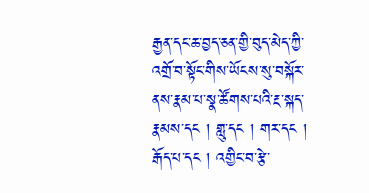རྒྱན་དང་ཆ་བྱད་ཅན་གྱི་བུད་མེད་ཀྱི་འགྲོ་བ་སྟོང་གིས་ཡོངས་སུ་བསྐོར་ནས་རྣམ་པ་སྣ་ཚོགས་པའི་རྔ་སྐད་རྣམས་དང ། གླུ་དང ། གར་དང ། རྒོད་པ་དང ། འགྱིང་བ་རྩེ་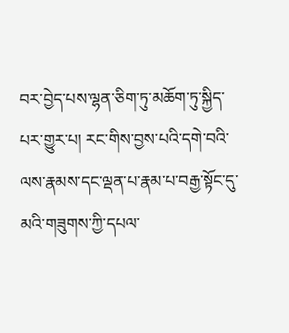བར་བྱེད་པས་ལྷན་ཅིག་ཏུ་མཆོག་ཏུ་སྐྱིད་པར་གྱུར་པ། རང་གིས་བྱས་པའི་དགེ་བའི་ལས་རྣམས་དང་ལྡན་པ་རྣམ་པ་བརྒྱ་སྟོང་དུ་མའི་གཟུགས་ཀྱི་དཔལ་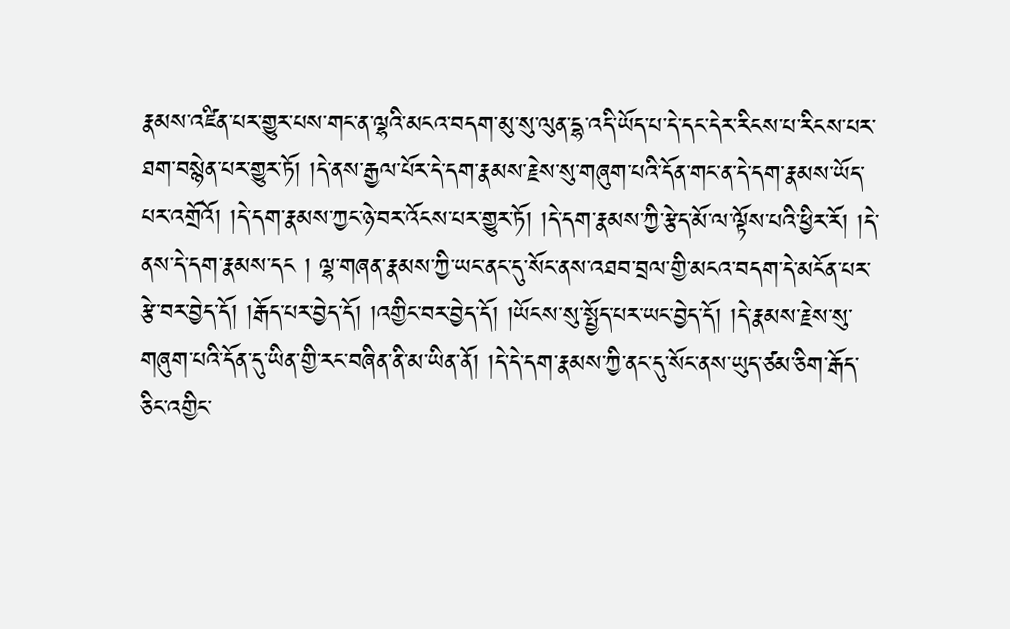རྣམས་འཛིན་པར་གྱུར་པས་གང་ན་ལྷའི་མངའ་བདག་མུ་སུ་ལུན་དྷ་འདི་ཡོད་པ་དེ་དང་དེར་རིངས་པ་རིངས་པར་ཐག་བསྙེན་པར་གྱུར་ཏོ། །དེ་ནས་རྒྱལ་པོར་དེ་དག་རྣམས་རྗེས་སུ་གཞུག་པའི་དོན་གང་ན་དེ་དག་རྣམས་ཡོད་པར་འགྲོའོ། །དེ་དག་རྣམས་ཀྱང་ཉེ་བར་འོངས་པར་གྱུར་ཏོ། །དེ་དག་རྣམས་ཀྱི་རྩེད་མོ་ལ་ལྟོས་པའི་ཕྱིར་རོ། །དེ་ནས་དེ་དག་རྣམས་དང ། ལྷ་གཞན་རྣམས་ཀྱི་ཡང་ནང་དུ་སོང་ནས་འཐབ་བྲལ་གྱི་མངའ་བདག་དེ་མངོན་པར་རྩེ་བར་བྱེད་དོ། །རྒོད་པར་བྱེད་དོ། །འགྱིང་བར་བྱེད་དོ། །ཡོངས་སུ་སྤྱོད་པར་ཡང་བྱེད་དོ། །དེ་རྣམས་རྗེས་སུ་གཞུག་པའི་དོན་དུ་ཡིན་གྱི་རང་བཞིན་ནི་མ་ཡིན་ནོ། །དེ་དེ་དག་རྣམས་ཀྱི་ནང་དུ་སོང་ནས་ཡུད་ཙམ་ཅིག་རྒོད་ཅིང་འགྱིང་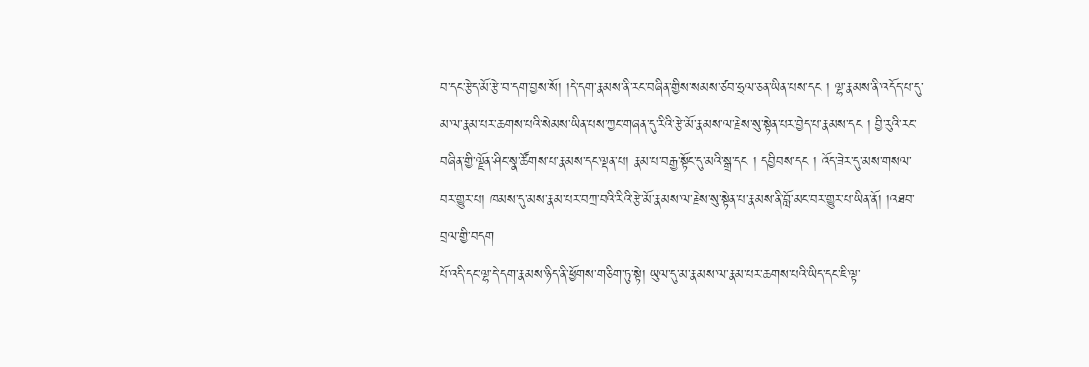བ་དང་རྩེད་མོ་རྩེ་བ་དག་བྱས་སོ། །དེ་དག་རྣམས་ནི་རང་བཞིན་གྱིས་སམས་ཙབ་ཧྲལ་ཅན་ཡིན་པས་དང ། ལྷ་རྣམས་ནི་འདོད་པ་དུ་མ་ལ་རྣམ་པར་ཆགས་པའི་སེམས་ཡིན་པས་ཀྱང་གཞན་དུ་རིའི་རྩེ་མོ་རྣམས་ལ་རྗེས་སུ་སྟེན་པར་བྱེད་པ་རྣམས་དང ། བྱི་རུའི་རང་བཞིན་གྱི་ལྗོན་ཤིང་སྣ་ཚོགས་པ་རྣམས་དང་ལྡན་པ། རྣམ་པ་བརྒྱ་སྟོང་དུ་མའི་སྒྲ་དང ། དབྱིབས་དང ། འོད་ཟེར་དུ་མས་གསལ་བར་གྱུར་པ། ཁམས་དུ་མས་རྣམ་པར་བཀྲ་བའི་རིའི་རྩེ་མོ་རྣམས་ལ་རྗེས་སུ་སྟེན་པ་རྣམས་ནི་བློ་མང་བར་གྱུར་པ་ཡིན་ནོ། །འཐབ་བྲལ་གྱི་བདག
པོ་འདི་དང་ལྷ་དེ་དག་རྣམས་ཉིད་ནི་ཕྱོགས་གཅིག་ཏུ་སྟེ། ཡུལ་དུ་མ་རྣམས་ལ་རྣམ་པར་ཆགས་པའི་ཡིད་དང་ཇི་ལྟ་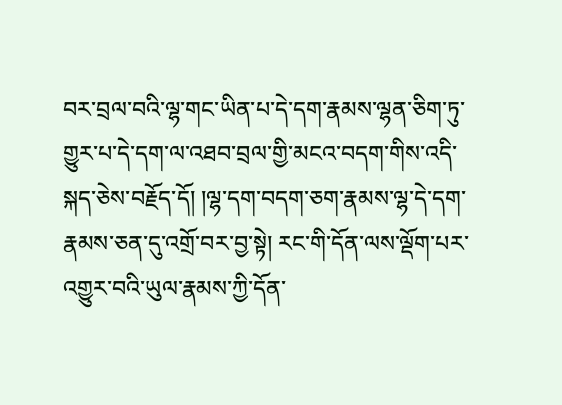བར་བྲལ་བའི་ལྷ་གང་ཡིན་པ་དེ་དག་རྣམས་ལྷན་ཅིག་ཏུ་གྱུར་པ་དེ་དག་ལ་འཐབ་བྲལ་གྱི་མངའ་བདག་གིས་འདི་སྐད་ཅེས་བརྗོད་དོ། །ལྷ་དག་བདག་ཅག་རྣམས་ལྷ་དེ་དག་རྣམས་ཅན་དུ་འགྲོ་བར་བྱ་སྟེ། རང་གི་དོན་ལས་ལྡོག་པར་འགྱུར་བའི་ཡུལ་རྣམས་ཀྱི་དོན་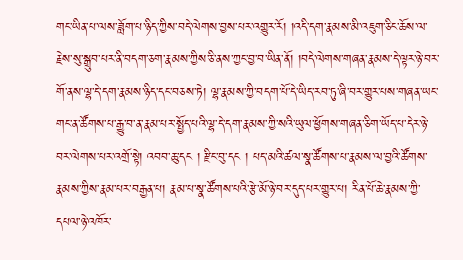གང་ཡིན་པ་ལས་ཟློག་པ་ཉིད་ཀྱིས་བདེ་ལེགས་བྱས་པར་འགྱུར་རོ། །འདི་དག་རྣམས་མི་འཇུག་ཅིང་ཆོས་ལ་རྗེས་སུ་སྒྲུབ་པར་ནི་བདག་ཅག་རྣམས་ཀྱིས་ཅི་ནས་ཀྱང་བྱ་བ་ཡིན་ནོ། །བདེ་ལེགས་གཞན་རྣམས་དེ་ལྟར་ཉེ་བར་གོ་ནས་ལྷ་དེ་དག་རྣམས་ཉིད་དང་བཅས་ཏེ། ལྷ་རྣམས་ཀྱི་བདག་པོ་དེ་ཡིད་རབ་ཏུ་ཞི་བར་གྱུར་པས་གཞན་ཡང་གང་ན་ཚོགས་པ་རྒྱུ་བ་ན་རྣམ་པར་སྤྱོད་པའི་ལྷ་དེ་དག་རྣམས་ཀྱི་སའི་ཡུལ་ཕྱོགས་གཞན་ཅིག་ཡོད་པ་དེར་ཉེ་བར་ལེགས་པར་འགྲོ་སྟེ། འབབ་ཆུ་དང ། རྫིང་བུ་དང ། པད་མའི་ཚལ་སྣ་ཚོགས་པ་རྣམས་ལ་བྱའི་ཚོགས་རྣམས་ཀྱིས་རྣམ་པར་བརྒྱན་པ། རྣམ་པ་སྣ་ཚོགས་པའི་རྩེ་མོ་ཉེ་བར་དུད་པར་གྱུར་པ། རིན་པོ་ཆེ་རྣམས་ཀྱི་དཔལ་ཉེ་འཁོར་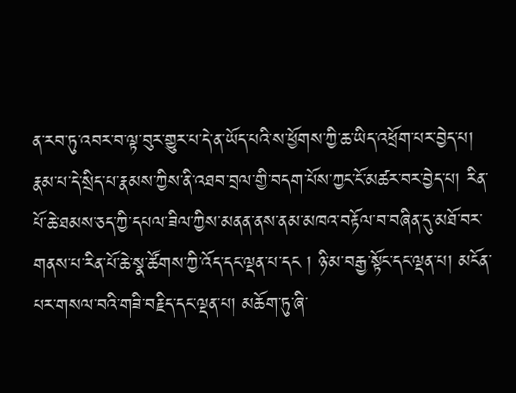ན་རབ་ཏུ་འབར་བ་ལྟ་བུར་གྱུར་པ་དེ་ན་ཡོད་པའི་ས་ཕྱོགས་ཀྱི་ཆ་ཡིད་འཕྲོག་པར་བྱེད་པ། རྣམ་པ་དེ་སྲིད་པ་རྣམས་ཀྱིས་ནི་འཐབ་བྲལ་གྱི་བདག་པོས་ཀྱང་ངོ་མཚར་བར་བྱེད་པ། རིན་པོ་ཆེ་ཐམས་ཅད་ཀྱི་དཔལ་ཟིལ་ཀྱིས་མནན་ནས་ནམ་མཁའ་བརྟོལ་བ་བཞིན་དུ་མཐོ་བར་གནས་པ་རིན་པོ་ཆེ་སྣ་ཚོགས་ཀྱི་འོད་དང་ལྡན་པ་དང ། ཉི་མ་བརྒྱ་སྟོང་དང་ལྡན་པ། མངོན་པར་གསལ་བའི་གཟི་བརྗིད་དང་ལྡན་པ། མཆོག་ཏུ་ཞི་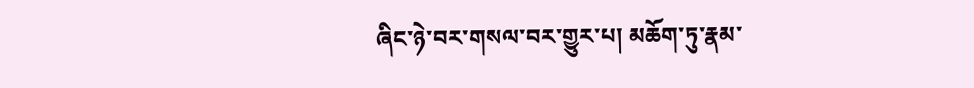ཞིང་ཉེ་བར་གསལ་བར་གྱུར་པ། མཆོག་ཏུ་རྣམ་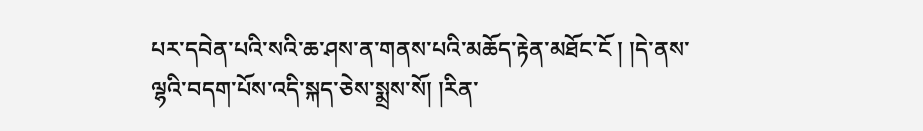པར་དབེན་པའི་སའི་ཆ་ཤས་ན་གནས་པའི་མཆོད་རྟེན་མཐོང་ངོ ། །དེ་ནས་ལྷའི་བདག་པོས་འདི་སྐད་ཅེས་སྨྲས་སོ། །རིན་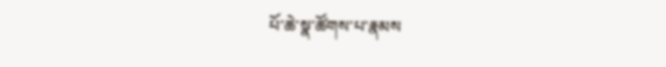པོ་ཆེ་སྣ་ཚོགས་པ་རྣམས